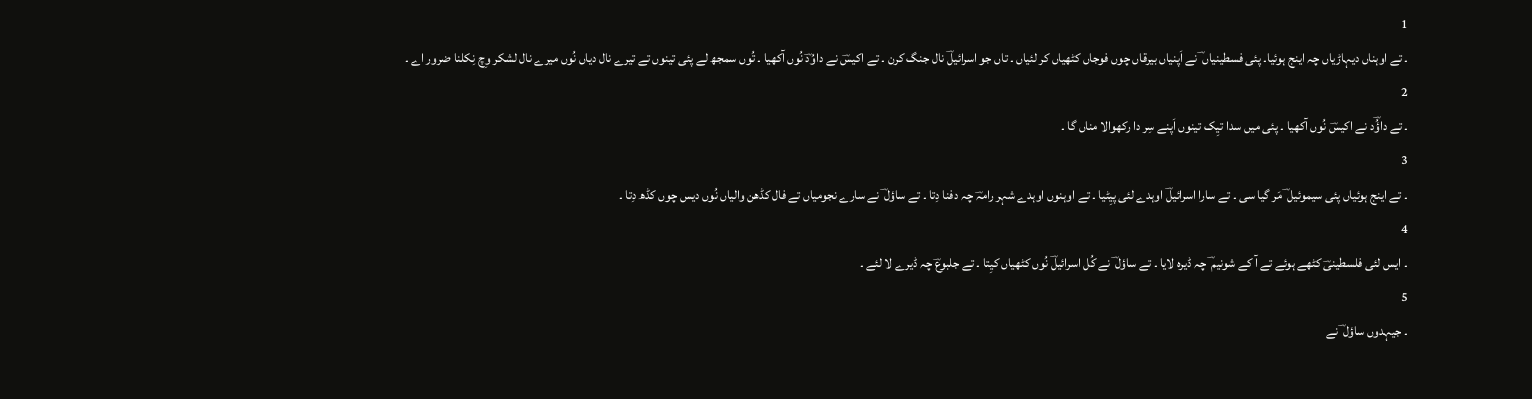1
۔ تے اوہناں دیہاڑیاں چہ اینج ہوئیا۔ پئی فسطینیاں ؔ نے اَپنیاں بیرقاں چوں فوجاں کٹھیاں کر لئیاں ۔ تاں جو اسرائیلؔ نال جنگ کرن ۔ تے اکیسؔ نے داوُدؔ نُوں آکھیا ۔ تُوں سمجھ لے پئی تینوں تے تیرے نال دیاں نُوں میرے نال لشکر وِچ نِکلنا ضرور اے ۔
2
۔ تے داؤُؔد نے اکیسؔ نُوں آکھیا ۔ پئی میں سدا تیِک تینوں اَپنے سِر دا رکھوالا مناں گا ۔
3
۔ تے اینج ہوئیاں پئی سیموئیل ؔ مَر گیا سی ۔ تے سارا اسرائیلؔ اوہدے لئی پیِٹیا ۔ تے اوہنوں اوہدے شہر رامہؔ چہ دفنا دِتا ۔ تے ساؤل ؔ نے سارے نجومیاں تے فال کڈھن والیاں نُوں دیس چوں کڈھ دِتا ۔
4
۔ ایس لئی فلسطینیؔ کٹھے ہوئے تے آ کے شونیم ؔ چہ ڈیرہ لایا ۔ تے ساؤل ؔ نے کُل اسرائیلؔ نُوں کٹھیاں کیِتا ۔ تے جلبوعؔ چہ ڈیرے لا لئے ۔
5
۔ جیہدوں ساؤل ؔ نے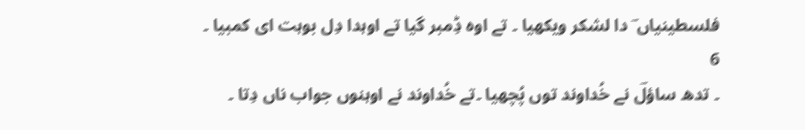فلسطینیاں ؔ دا لشکر ویکھیا ۔ تے اوہ ڈِمبر گیا تے اوہدا دِل بوہت ای کمبیا ۔
6
۔ تدھ ساؤلؔ نے خُداوند توں پُچھیا ۔تے خُداوند نے اوہنوں جواب ناں دِتا ۔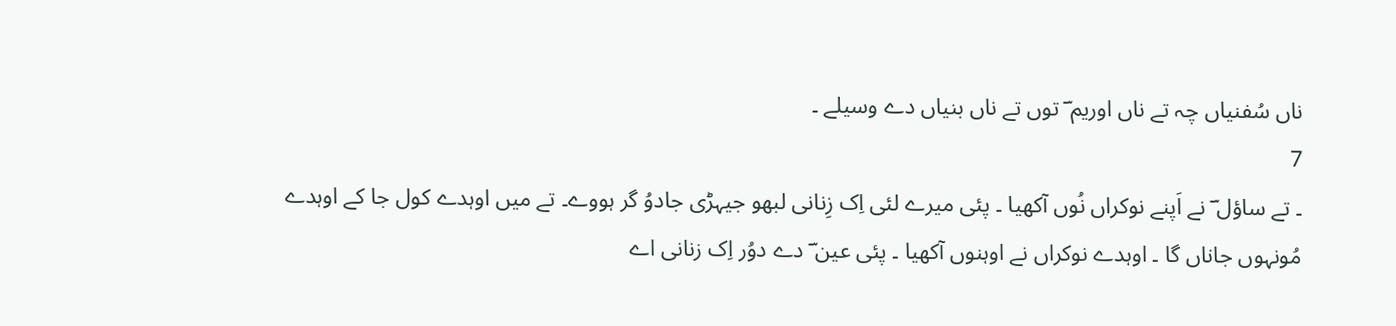ناں سُفنیاں چہ تے ناں اوریم ؔ توں تے ناں بنیاں دے وسیلے ۔
7
۔ تے ساؤل ؔ نے اَپنے نوکراں نُوں آکھیا ۔ پئی میرے لئی اِک زِنانی لبھو جیہڑی جادوُ گر ہووے۔ تے میں اوہدے کول جا کے اوہدے مُونہوں جاناں گا ۔ اوہدے نوکراں نے اوہنوں آکھیا ۔ پئی عین ؔ دے دوُر اِک زنانی اے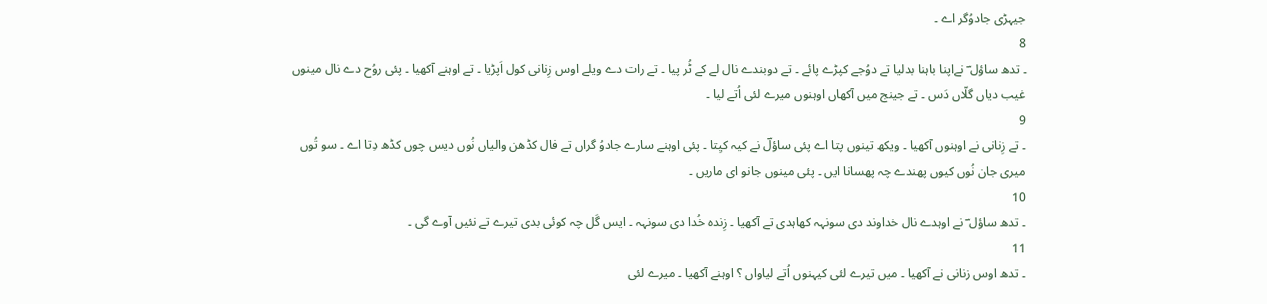جیہڑی جادوُگر اے ۔
8
۔ تدھ ساؤل ؔ نےاپنا باہنا بدلیا تے دوُجے کپڑے پائے ۔ تے دوبندے نال لے کے ٹُر پیا ۔ تے رات دے ویلے اوس زِنانی کول اَپڑیا ۔ تے اوہنے آکھیا ۔ پئی روُح دے نال مینوں غیب دیاں گلّاں دَس ۔ تے جینج میں آکھاں اوہنوں میرے لئی اُتے لیا ۔
9
۔ تے زِنانی نے اوہنوں آکھیا ۔ ویکھ تینوں پتا اے پئی ساؤلؔ نے کیہ کیِتا ۔ پئی اوہنے سارے جادوُ گراں تے فال کڈھن والیاں نُوں دیس چوں کڈھ دِتا اے ۔ سو تُوں میری جان نُوں کیوں پھندے چہ پھسانا ایں ۔ پئی مینوں جانو ای ماریں ۔
10
۔ تدھ ساؤل ؔ نے اوہدے نال خداوند دی سونہہ کھاہدی تے آکھیا ۔ زِندہ خُدا دی سونہہ ۔ ایس گَل چہ کوئی بدی تیرے تے نئیں آوے گی ۔
11
۔ تدھ اوس زنانی نے آکھیا ۔ میں تیرے لئی کیہنوں اُتے لیاواں ؟ اوہنے آکھیا ۔ میرے لئی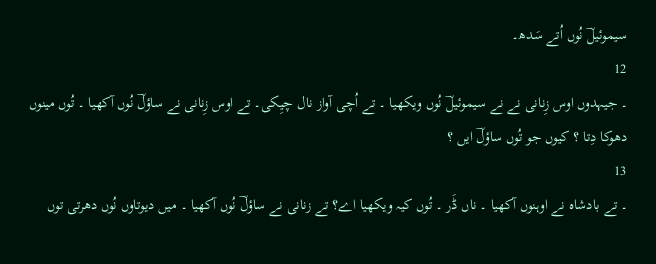سیموئیلؔ نُوں اُتے سَدھ۔
12
۔ جیہدوں اوس زِنانی نے نے سیموئیلؔ نُوں ویکھیا ۔ تے اُچی آواز نال چیِکی۔ تے اوس زِنانی نے ساؤلؔ نُوں آکھیا ۔ تُوں مینوں دھوکا دِتا ؟ کیوں جو تُوں ساؤلؔ ایں ؟
13
۔ تے بادشاہ نے اوہنوں آکھیا ۔ ناں ڈَر ۔ تُوں کیہ ویکھیا اے؟ تے زنانی نے ساؤلؔ نُوں آکھیا ۔ میں دیوتاوں نُوں دھرتی توں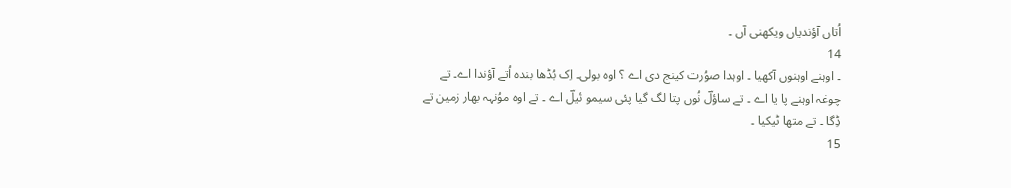اُتاں آؤندیاں ویکھنی آں ۔
14
۔ اوہنے اوہنوں آکھیا ۔ اوہدا صوُرت کینج دی اے ؟ اوہ بولی۔ اِک بُڈھا بندہ اُتے آؤندا اے۔ تے چوغہ اوہنے پا یا اے ۔ تے ساؤلؔ نُوں پتا لگ گیا پئی سیمو ئیلؔ اے ۔ تے اوہ موُنہہ بھار زمین تے ڈِگا ۔ تے متھا ٹیکیا ۔
15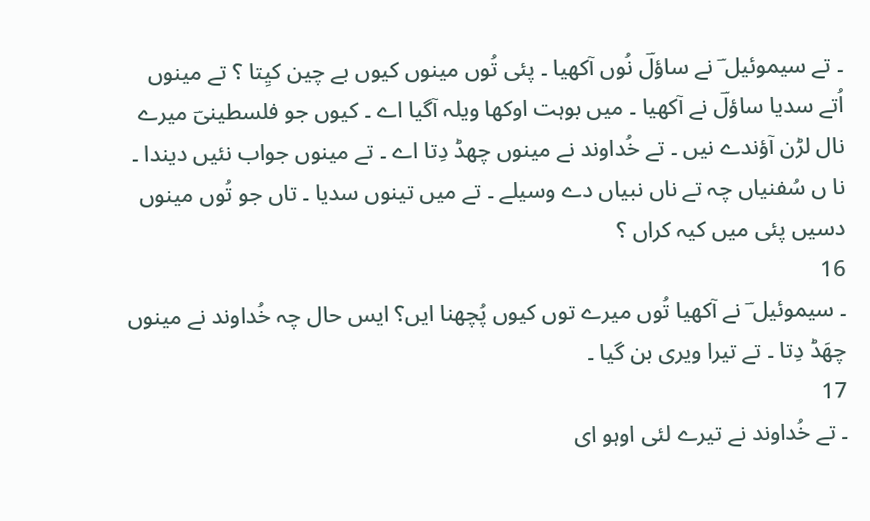۔ تے سیموئیل ؔ نے ساؤلؔ نُوں آکھیا ۔ پئی تُوں مینوں کیوں بے چین کیِتا ؟ تے مینوں اُتے سدیا ساؤلؔ نے آکھیا ۔ میں بوہت اوکھا ویلہ آگیا اے ۔ کیوں جو فلسطینیؔ میرے نال لڑن آؤندے نیں ۔ تے خُداوند نے مینوں چھڈ دِتا اے ۔ تے مینوں جواب نئیں دیندا ۔ نا ں سُفنیاں چہ تے ناں نبیاں دے وسیلے ۔ تے میں تینوں سدیا ۔ تاں جو تُوں مینوں دسیں پئی میں کیہ کراں ؟
16
۔ سیموئیل ؔ نے آکھیا تُوں میرے توں کیوں پُچھنا ایں؟ ایس حال چہ خُداوند نے مینوں چھَڈ دِتا ۔ تے تیرا ویری بن گیا ۔
17
۔ تے خُداوند نے تیرے لئی اوہو ای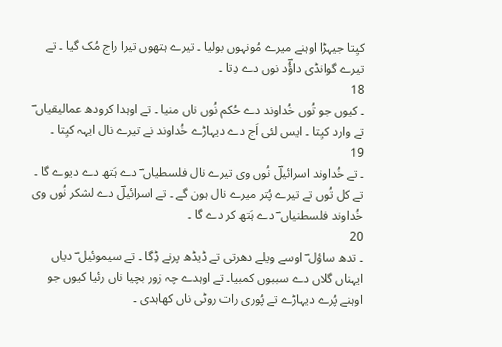کیِتا جیہڑا اوہنے میرے مُونہوں بولیا ۔ تیرے ہتھوں تیرا راج مُک گیا ۔ تے تیرے گوانڈی داؤُؔد نوں دے دِتا ۔
18
۔ کیوں جو تُوں خُداوند دے حُکم نُوں ناں منیا ۔ تے اوہدا کرودھ عمالیقیاں ؔ تے وارد کیِتا ۔ ایس لئی اَج دے دیہاڑے خُداوند نے تیرے نال ایہہ کیِتا ۔
19
۔ تے خُداوند اسرائیلؔ نُوں وی تیرے نال فلسطیاں ؔ دے ہَتھ دے دیوے گا ۔ تے کل تُوں تے تیرے پُتر میرے نال ہون گے ۔ تے اسرائیلؔ دے لشکر نُوں وی خُداوند فلسطنیاں ؔ دے ہَتھ کر دے گا ۔
20
۔ تدھ ساؤل ؔ اوسے ویلے دھرتی تے ڈیڈھ پرنے ڈِگا ۔ تے سیموئیل ؔ دیاں ایہناں گلاں دے سببوں کمبیا۔ تے اوہدے چہ زور بچیا ناں رئیا کیوں جو اوہنے پُرے دیہاڑے تے پُوری رات روٹی ناں کھاہدی ۔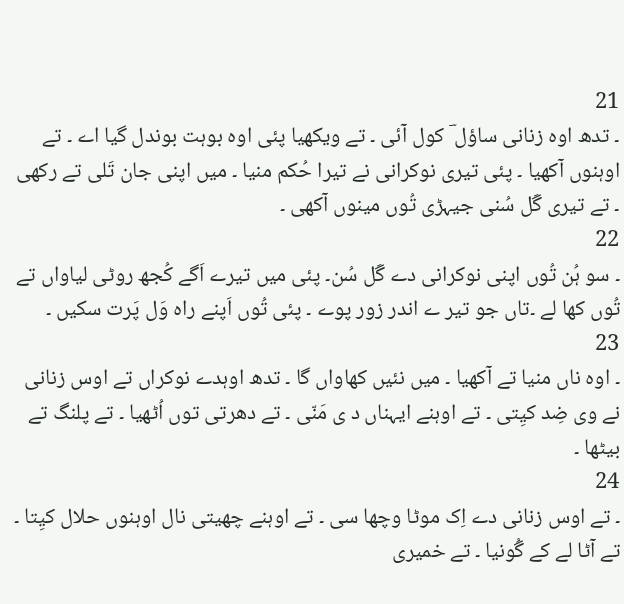21
۔ تدھ اوہ زنانی ساؤل ؔ کول آئی ۔ تے ویکھیا پئی اوہ بوہت بوندل گیا اے ۔ تے اوہنوں آکھیا ۔ پئی تیری نوکرانی نے تیرا حُکم منیا ۔ میں اپنی جان تَلی تے رکھی ۔ تے تیری گَل سُنی جیہڑی تُوں مینوں آکھی ۔
22
۔ سو ہُن تُوں اپنی نوکرانی دے گَل سُن۔ پئی میں تیرے اَگے کُجھ روٹی لیاواں تے تُوں کھا لے ۔تاں جو تیر ے اندر زور پوے ۔ پئی تُوں اَپنے راہ وَل پَرت سکیں ۔
23
۔ اوہ ناں منیا تے آکھیا ۔ میں نئیں کھاواں گا ۔ تدھ اوہدے نوکراں تے اوس زنانی نے وی ضِد کیِتی ۔ تے اوہنے ایہناں د ی مَنّی ۔ تے دھرتی توں اُٹھیا ۔ تے پلنگ تے بیٹھا ۔
24
۔ تے اوس زنانی دے اِک موٹا وچھا سی ۔ تے اوہنے چھیتی نال اوہنوں حلال کیِتا ۔ تے آٹا لے کے گُونیا ۔ تے خمیری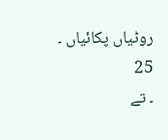روٹیاں پکائیاں ۔
25
۔ تے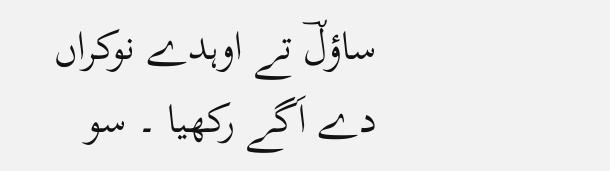ساؤلؔ تے اوہدے نوکراں دے اَگے رکھیا ۔ سو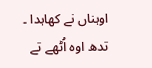اوہناں نے کھاہدا ۔ تدھ اوہ اُٹھے تے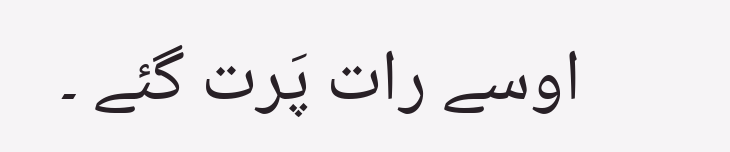اوسے رات پَرت گئے ۔